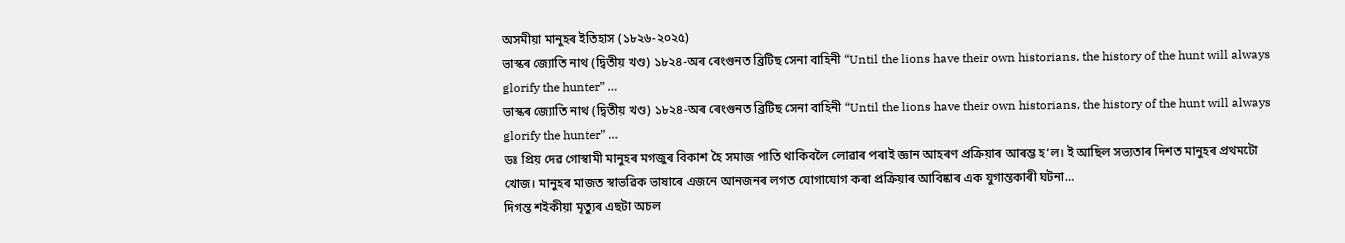অসমীয়া মানুহৰ ইতিহাস (১৮২৬-২০২৫)
ভাস্কৰ জ্যোতি নাথ (দ্বিতীয় খণ্ড) ১৮২৪-অৰ ৰেংগুনত ব্ৰিটিছ সেনা বাহিনী “Until the lions have their own historians, the history of the hunt will always glorify the hunter” …
ভাস্কৰ জ্যোতি নাথ (দ্বিতীয় খণ্ড) ১৮২৪-অৰ ৰেংগুনত ব্ৰিটিছ সেনা বাহিনী “Until the lions have their own historians, the history of the hunt will always glorify the hunter” …
ডঃ প্ৰিয় দেৱ গোস্বামী মানুহৰ মগজুৰ বিকাশ হৈ সমাজ পাতি থাকিবলৈ লোৱাৰ পৰাই জ্ঞান আহৰণ প্ৰক্ৰিয়াৰ আৰম্ভ হ‘ল। ই আছিল সভ্যতাৰ দিশত মানুহৰ প্ৰথমটো খোজ। মানুহৰ মাজত স্বাভৱিক ভাষাৰে এজনে আনজনৰ লগত যোগাযোগ কৰা প্ৰক্ৰিয়াৰ আবিষ্কাৰ এক যুগান্তকাৰী ঘটনা…
দিগন্ত শইকীয়া মৃত্যুৰ এছটা অচল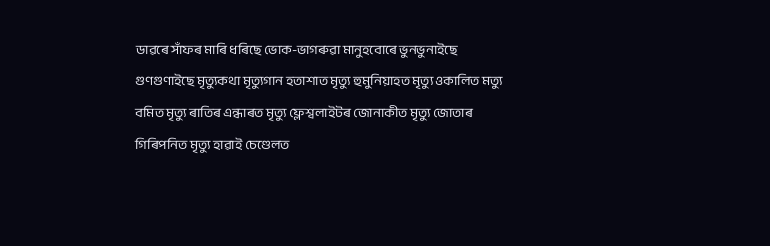ডাৱৰে সাঁফৰ মাৰি ধৰিছে ভোক-ভাগৰুৱা মানুহবোৰে ভুনভুনাইছে গুণগুণাইছে মৃত্যুকথা মৃত্যুগান হতাশাত মৃত্যু হুমুনিয়াহত মৃত্যু ওকালিত মত্যু বমিত মৃত্যু ৰাতিৰ এন্ধাৰত মৃত্যু ফ্লেশ্বলাইটৰ জোনাকীত মৃত্যু জোতাৰ গিৰিপনিত মৃত্যু হাৱাই চেণ্ডেলত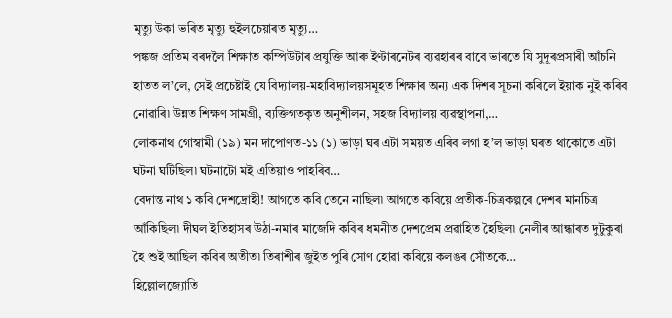মৃত্যু উকা ভৰিত মৃত্যু হুইলচেয়াৰত মৃত্যু…
পঙ্কজ প্ৰতিম বৰদলৈ শিক্ষাত কম্পিউটাৰ প্ৰযুক্তি আৰু ইণ্টাৰনেটৰ ব্যৱহাৰৰ বাবে ভাৰতে যি সুদূৰপ্ৰসাৰী আঁচনি হাতত ল’লে, সেই প্ৰচেষ্টাই যে বিদ্যালয়-মহাবিদ্যালয়সমূহত শিক্ষাৰ অন্য এক দিশৰ সূচনা কৰিলে ইয়াক নুই কৰিব নোৱাৰি৷ উন্নত শিক্ষণ সামগ্ৰী, ব্যক্তিগতকৃত অনুশীলন, সহজ বিদ্যালয় ব্যৱস্থাপনা,…
লোকনাথ গোস্বামী (১৯) মন দাপোণত-১১ (১) ভাড়া ঘৰ এটা সময়ত এৰিব লগা হ’ল ভাড়া ঘৰত থাকোতে এটা ঘটনা ঘটিছিল৷ ঘটনাটো মই এতিয়াও পাহৰিব…
বেদান্ত নাথ ১ কবি দেশদ্ৰোহী! আগতে কবি তেনে নাছিল৷ আগতে কবিয়ে প্ৰতীক-চিত্ৰকল্পৰে দেশৰ মানচিত্ৰ আঁকিছিল৷ দীঘল ইতিহাসৰ উঠা-নমাৰ মাজেদি কবিৰ ধমনীত দেশপ্ৰেম প্ৰৱাহিত হৈছিল৷ নেলীৰ আন্ধাৰত দুটুকুৰা হৈ শুই আছিল কবিৰ অতীত৷ তিৰাশীৰ জুইত পুৰি সোণ হোৱা কবিয়ে কলঙৰ সোঁতকে…
হিল্লোলজ্যোতি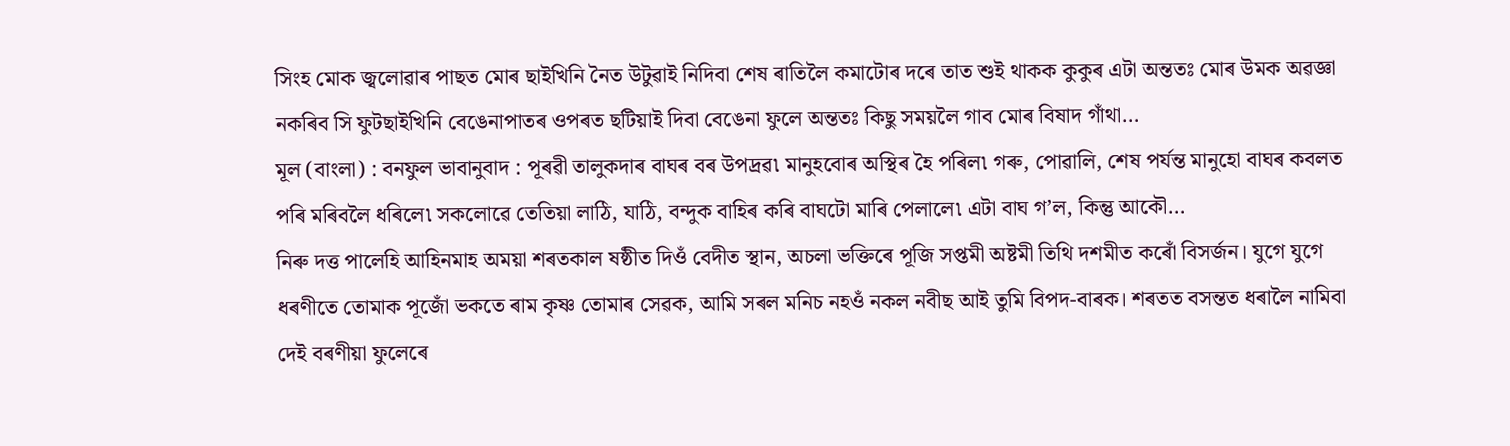সিংহ মোক জ্বলোৱাৰ পাছত মোৰ ছাইখিনি নৈত উটুৱাই নিদিবা শেষ ৰাতিলৈ কমাটোৰ দৰে তাত শুই থাকক কুকুৰ এটা অন্ততঃ মোৰ উমক অৱজ্ঞা নকৰিব সি ফুটছাইখিনি বেঙেনাপাতৰ ওপৰত ছটিয়াই দিবা বেঙেনা ফুলে অন্ততঃ কিছু সময়লৈ গাব মোৰ বিষাদ গাঁথা…
মূল (বাংলা) : বনফুল ভাবানুবাদ : পূৰৱী তালুকদাৰ বাঘৰ বৰ উপদ্ৰৱ৷ মানুহবোৰ অস্থিৰ হৈ পৰিল৷ গৰু, পোৱালি, শেষ পৰ্যন্ত মানুহো বাঘৰ কবলত পৰি মৰিবলৈ ধৰিলে৷ সকলোৱে তেতিয়া লাঠি, যাঠি, বন্দুক বাহিৰ কৰি বাঘটো মাৰি পেলালে৷ এটা বাঘ গ’ল, কিন্তু আকৌ…
নিৰু দত্ত পালেহি আহিনমাহ অময়া শৰতকাল ষষ্ঠীত দিওঁ বেদীত স্থান, অচলা ভক্তিৰে পূজি সপ্তমী অষ্টমী তিথি দশমীত কৰোঁ বিসৰ্জন। যুগে যুগে ধৰণীতে তোমাক পূজোঁ ভকতে ৰাম কৃষ্ণ তোমাৰ সেৱক, আমি সৰল মনিচ নহওঁ নকল নবীছ আই তুমি বিপদ-বাৰক। শৰতত বসন্তত ধৰালৈ নামিবা দেই বৰণীয়া ফুলেৰে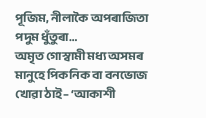পূজিম, নীলাকৈ অপৰাজিতা পদুম ধুঁতুৰা…
অমৃত গোস্বামী মধ্য অসমৰ মানুহে পিকনিক বা বনভোজ খোৱা ঠাই– ‘আকাশী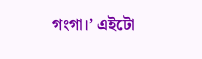গংগা।’ এইটো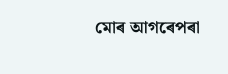মোৰ আগৰেপৰা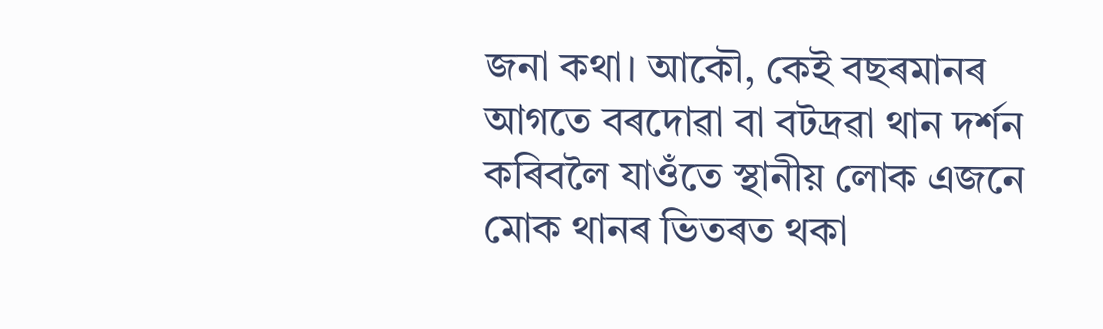জনা কথা। আকৌ, কেই বছৰমানৰ আগতে বৰদোৱা বা বটদ্ৰৱা থান দৰ্শন কৰিবলৈ যাওঁতে স্থানীয় লোক এজনে মোক থানৰ ভিতৰত থকা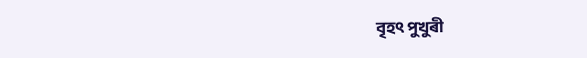বৃহৎ পুখুৰী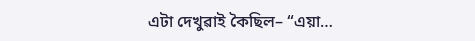এটা দেখুৱাই কৈছিল– “এয়া…